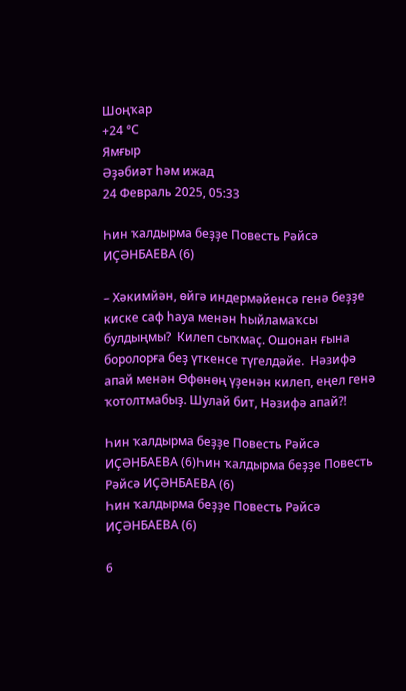Шоңҡар
+24 °С
Ямғыр
Әҙәбиәт һәм ижад
24 Февраль 2025, 05:33

Һин ҡалдырма беҙҙе Повесть Рәйсә ИҪӘНБАЕВА (6)

– Хәкимйән, өйгә индермәйенсә генә беҙҙе киске саф һауа менән һыйламаҡсы булдыңмы?  Килеп сыҡмаҫ. Ошонан ғына боролорға беҙ үткенсе түгелдәйе.  Нәзифә апай менән Өфөнөң үҙенән килеп, еңел генә ҡотолтмабыҙ. Шулай бит, Нәзифә апай?!

Һин ҡалдырма беҙҙе Повесть Рәйсә ИҪӘНБАЕВА (6)Һин ҡалдырма беҙҙе Повесть Рәйсә ИҪӘНБАЕВА (6)
Һин ҡалдырма беҙҙе Повесть Рәйсә ИҪӘНБАЕВА (6)

6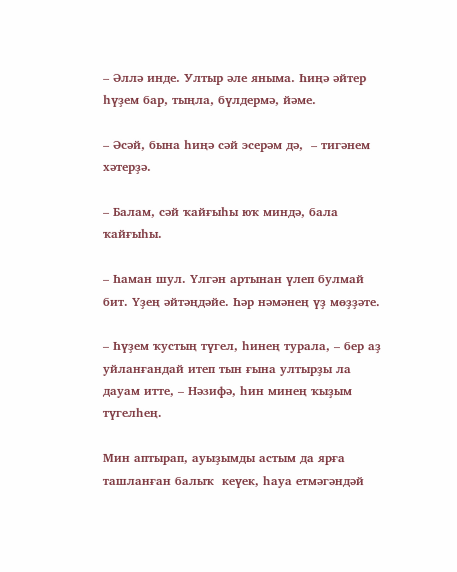– Әллә инде. Ултыр әле яныма. Һиңә әйтер һүҙем бар, тыңла, бүлдермә, йәме.

– Әсәй, бына һиңә сәй эсерәм дә,  – тигәнем хәтерҙә.

– Балам, сәй ҡайғыһы юҡ миндә, бала ҡайғыһы.

– Һаман шул. Үлгән артынан үлеп булмай бит. Үҙең әйтәңдәйе. Һәр нәмәнең үҙ мөҙҙәте.

– Һүҙем ҡустың түгел, һинең турала, – бер аҙ уйланғандай итеп тын ғына ултырҙы ла дауам итте, – Нәзифә, һин минең ҡыҙым түгелһең.

Мин аптырап, ауыҙымды астым да ярға ташланған балыҡ  кеүек, һауа етмәгәндәй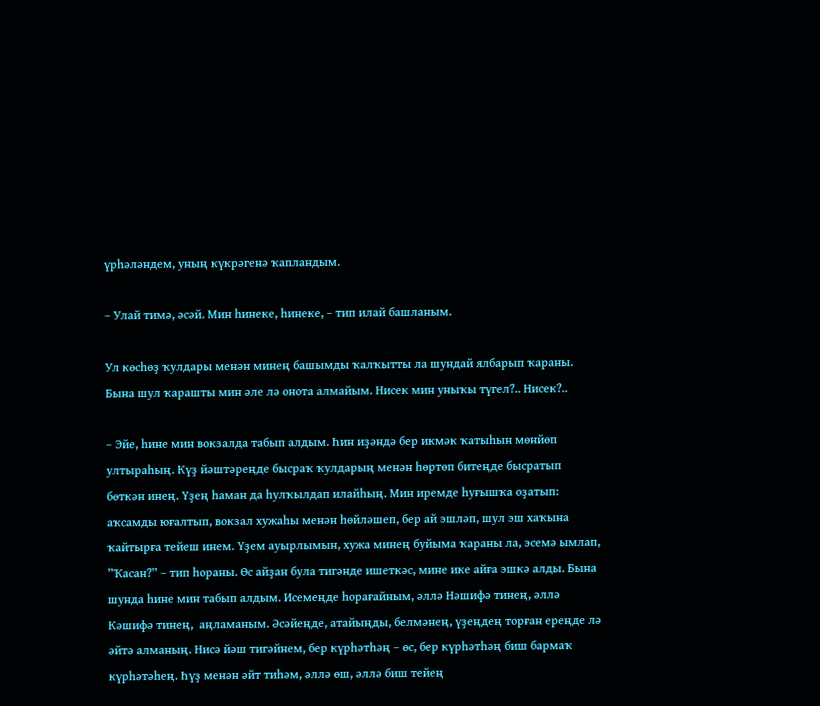үрһәләндем, уның күкрәгенә ҡапландым.

– Улай тимә, әсәй. Мин һинеке, һинеке, – тип илай башланым.

Ул көсһөҙ ҡулдары менән минең башымды ҡалҡытты ла шундай ялбарып ҡараны. Бына шул ҡарашты мин әле лә онота алмайым. Нисек мин уныҡы түгел?.. Нисек?..

– Эйе, һине мин вокзалда табып алдым. Һин иҙәндә бер икмәк ҡатыһын мөнйөп ултыраһың. Күҙ йәштәреңде бысраҡ ҡулдарың менән һөртөп битеңде бысратып бөткән инең. Үҙең һаман да һулҡылдап илайһың. Мин иремде һуғышҡа оҙатып: аҡсамды юғалтып, вокзал хужаһы менән һөйләшеп, бер ай эшләп, шул эш хаҡына ҡайтырға тейеш инем. Үҙем ауырлымын, хужа минең буйыма ҡараны ла, эсемә ымлап, ”Ҡасан?” – тип һораны. Өс айҙан була тигәнде ишеткәс, мине ике айға эшкә алды. Бына шунда һине мин табып алдым. Исемеңде һорағайным, әллә Нәшифә тинең, әллә Кәшифә тинең,  аңламаным. Әсәйеңде, атайыңды, белмәнең, үҙеңдең торған ереңде лә әйтә алманың. Нисә йәш тигәйнем, бер күрһәтһәң – өс, бер күрһәтһәң биш бармаҡ күрһәтәһең. Һүҙ менән әйт тиһәм, әллә өш, әллә биш тейең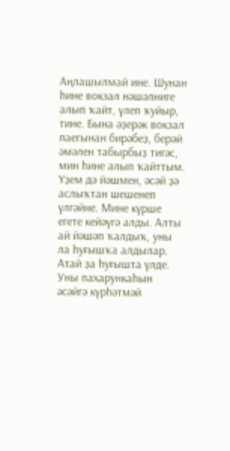Аңлашылмай ине. Шунан һине вокзал нәшәлниге алып ҡайт, үлеп ҡуйыр, тине. Бына әҙерәк вокзал паегынан бирәбеҙ, берәй әмәлен табырбыҙ тигәс, мин һине алып ҡайттым. Үҙем дә йәшмен, әсәй ҙә аслыҡтан шешенеп үлгәйне. Мине күрше егете кейәүгә алды. Алты ай йәшәп ҡалдыҡ, уны ла һуғышҡа алдылар. Атай ҙа һуғышта үлде. Уны пахарункаһын әсәйгә күрһәтмәй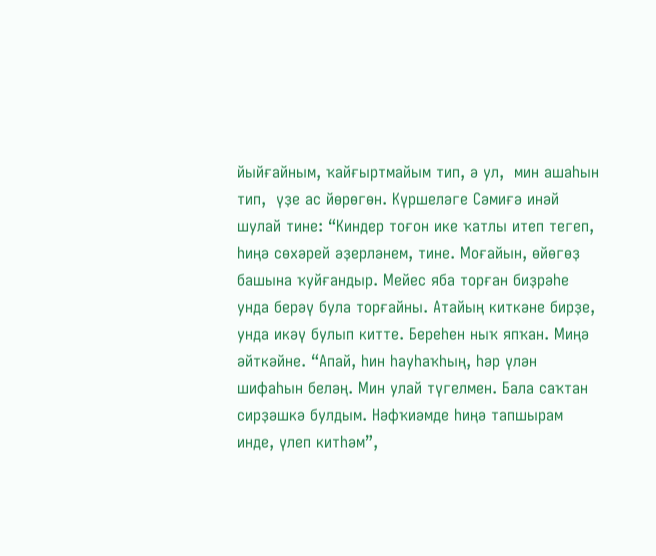йыйғайным, ҡайғыртмайым тип, ә ул,  мин ашаһын тип,  үҙе ас йөрөгөн. Күршеләге Сәмиғә инәй шулай тине: “Киндер тоғон ике ҡатлы итеп тегеп, һиңә сөхәрей әҙерләнем, тине. Моғайын, өйөгөҙ башына ҡуйғандыр. Мейес яба торған биҙрәһе унда берәү була торғайны. Атайың киткәне бирҙе, унда икәү булып китте. Береһен ныҡ япҡан. Миңә әйткәйне. “Апай, һин һауһаҡһың, һәр үлән шифаһын беләң. Мин улай түгелмен. Бала саҡтан сирҙәшкә булдым. Нәфҡиәмде һиңә тапшырам инде, үлеп китһәм”,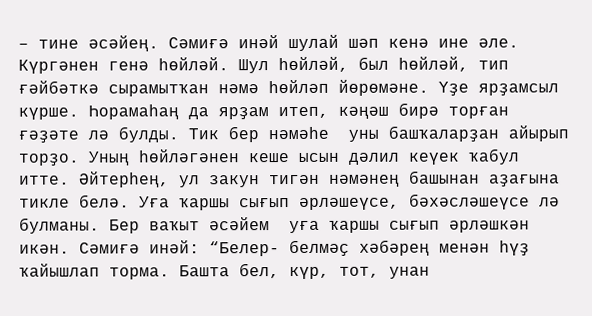– тине әсәйең. Сәмиғә инәй шулай шәп кенә ине әле. Күргәнен генә һөйләй. Шул һөйләй, был һөйләй, тип ғәйбәткә сырамытҡан нәмә һөйләп йөрөмәне. Үҙе ярҙамсыл күрше. Һорамаһаң да ярҙам итеп, кәңәш бирә торған ғәҙәте лә булды. Тик бер нәмәһе  уны башҡаларҙан айырып торҙо. Уның һөйләгәнен кеше ысын дәлил кеүек ҡабул итте. Әйтерһең, ул закун тигән нәмәнең башынан аҙағына тикле белә. Уға ҡаршы сығып әрләшеүсе, бәхәсләшеүсе лә булманы. Бер ваҡыт әсәйем  уға ҡаршы сығып әрләшкән икән. Сәмиғә инәй: “Белер- белмәҫ хәбәрең менән һүҙ ҡайышлап торма. Башта бел, күр, тот, унан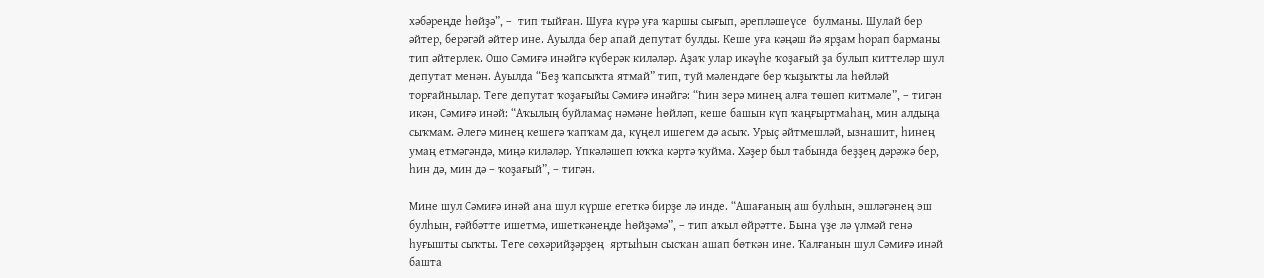хәбәреңде һөйҙә”, –  тип тыйған. Шуға күрә уға ҡаршы сығып, әрепләшеүсе  булманы. Шулай бер әйтер, берәгәй әйтер ине. Ауылда бер апай депутат булды. Кеше уға кәңәш йә ярҙам һорап барманы тип әйтерлек. Ошо Сәмиғә инәйгә күберәк киләләр. Аҙаҡ улар икәүһе ҡоҙағый ҙа булып киттеләр шул депутат менән. Ауылда “Беҙ ҡапсыҡта ятмай” тип, туй мәлендәге бер ҡыҙыҡты ла һөйләй торғайнылар. Теге депутат ҡоҙағыйы Сәмиғә инәйгә: “Һин зерә минең алға төшөп китмәле”, – тигән икән, Сәмиғә инәй: “Аҡылың буйламаҫ нәмәне һөйләп, кеше башын күп ҡаңғыртмаһаң, мин алдыңа сыҡмам. Әлегә минең кешегә ҡапҡам да, күңел ишегем дә асыҡ. Урыҫ әйтмешләй, ызнашит, һинең умаң етмәгәндә, миңә киләләр. Үпкәләшеп юҡҡа кәртә ҡуйма. Хәҙер был табында беҙҙең дәрәжә бер, һин дә, мин дә – ҡоҙағый”, – тигән.

Мине шул Сәмиғә инәй ана шул күрше егеткә бирҙе лә инде. “Ашағаның аш булһын, эшләгәнең эш булһын, ғәйбәтте ишетмә, ишеткәнеңде һөйҙәмә”, – тип аҡыл өйрәтте. Бына үҙе лә үлмәй генә һуғышты сыҡты. Теге сөхәрийҙәрҙең  яртыһын сысҡан ашап бөткән ине. Ҡалғанын шул Сәмиғә инәй башта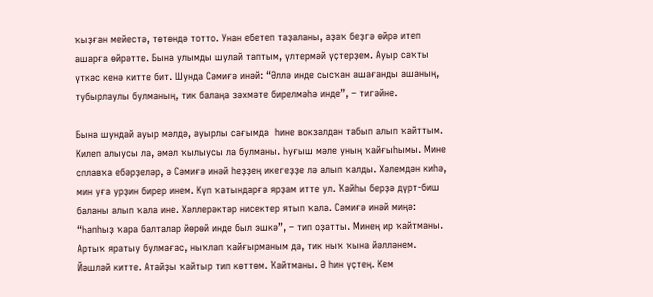ҡыҙған мейестә, төтөндә тотто. Унан ебетеп таҙаланы, аҙаҡ беҙгә өйрә итеп ашарға өйрәтте. Бына улымды шулай таптым, үлтермәй үҫтерҙем. Ауыр саҡты үткәс кенә китте бит. Шунда Сәмиғә инәй: “Әллә инде сысҡан ашағанды ашаның, тубырлаулы булманың, тик балаңа зәхмәте бирелмәһә инде”, – тигәйне.

Бына шундай ауыр мәлдә, ауырлы сағымда  һине вокзалдан табып алып ҡайттым. Килеп алыусы ла, әмәл ҡылыусы ла булманы. Һуғыш мәле уның ҡайғыһымы. Мине сплавҡа ебәрҙеләр, ә Сәмиғә инәй һеҙҙең икегеҙҙе лә алып ҡалды. Хәлемдән киһә, мин уға урҙин бирер инем. Күп ҡатындарға ярҙам итте ул. Ҡайһы берҙә дүрт-биш баланы алып ҡала ине. Хәллерәктәр нисектер ятып ҡала. Сәмиғә инәй миңә: “Һапһыҙ ҡара балталар йөрөй инде был эшкә”, – тип оҙатты. Минең ир ҡайтманы. Артыҡ яратыу булмағас, ныҡлап ҡайғырманым да, тик ныҡ ҡына йәлләнем. Йәшләй китте. Атайҙы ҡайтыр тип көттөм. Ҡайтманы. Ә һин үҫтең. Кем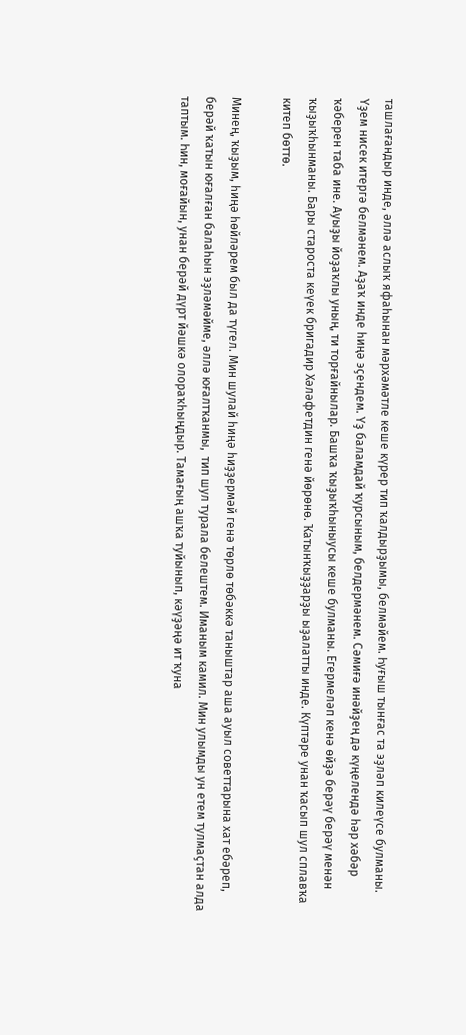ташлағандыр инде, әллә аслыҡ яфаһынан мәрхәмәтле кеше күрер тип ҡалдырҙымы, белмәйем. Һуғыш тынғас та эҙләп килеүсе булманы. Үҙем нисек итергә белмәнем. Аҙаҡ инде һиңә эҫендем. Үҙ баламдай ҡурсыным, белдермәнем. Сәмиғә инәйҙең дә күңелендә һәр хәбәр ҡәберен таба ине. Ауыҙы йоҙаҡлы уның, ти торғайнылар. Башҡа ҡыҙыҡһыныусы кеше булманы. Егермеләп кенә өйҙә берәү берәү менән ҡыҙыҡһынманы. Бары староста кеүек бригадир Хәләфетдин генә йөрөнө. Ҡатынҡыҙҙарҙы ыҙалатты инде. Күптәре унан ҡасып шул сплавҡа китеп бөттө.

Минең, ҡыҙым, һиңә һөйләрем был да түгел. Мин шулай һиңә һиҙҙермәй генә төрлө төбәккә таныштар аша ауыл советтарына хат ебәреп, берәй ҡатын юғалған балаһын эҙләмәйме, әллә юғалтҡанмы,  тип шул турала белештем. Иманым камил. Мин улымды ун етем тулмаҫтан алда таптым. Һин, моғайын, унан берәй дүрт йәшкә олораҡһыңдыр. Тамағың ашҡа туйынып, кәүҙәңә ит ҡуна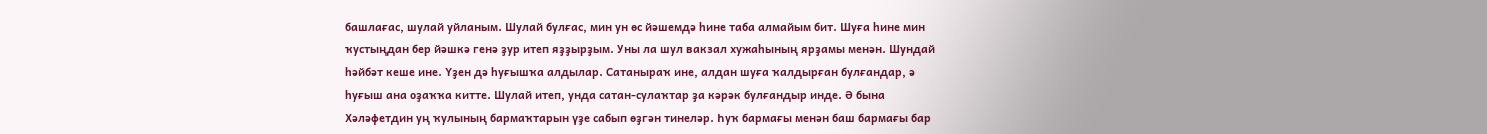башлағас, шулай уйланым. Шулай булғас, мин ун өс йәшемдә һине таба алмайым бит. Шуға һине мин ҡустыңдан бер йәшкә генә ҙур итеп яҙҙырҙым. Уны ла шул вакзал хужаһының ярҙамы менән. Шундай һәйбәт кеше ине. Үҙен дә һуғышҡа алдылар. Сатаныраҡ ине, алдан шуға ҡалдырған булғандар, ә һуғыш ана оҙаҡҡа китте. Шулай итеп, унда сатан-сулаҡтар ҙа кәрәк булғандыр инде. Ә бына Хәләфетдин уң ҡулының бармаҡтарын үҙе сабып өҙгән тинеләр. Һуҡ бармағы менән баш бармағы бар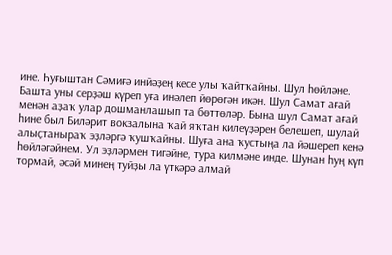ине. Һуғыштан Сәмиғә инйәҙең кесе улы ҡайтҡайны. Шул һөйләне. Башта уны серҙәш күреп уға инәлеп йөрөгән икән. Шул Самат ағай менән аҙаҡ улар дошманлашып та бөттөләр. Бына шул Самат ағай һине был Биләрит вокзалына ҡай яҡтан килеүҙәрен белешеп, шулай алыҫтаныраҡ эҙләргә ҡушҡайны. Шуға ана ҡустыңа ла йәшереп кенә һөйләгәйнем. Ул эҙләрмен тигәйне, тура килмәне инде. Шунан һуң күп тормай, әсәй минең туйҙы ла үткәрә алмай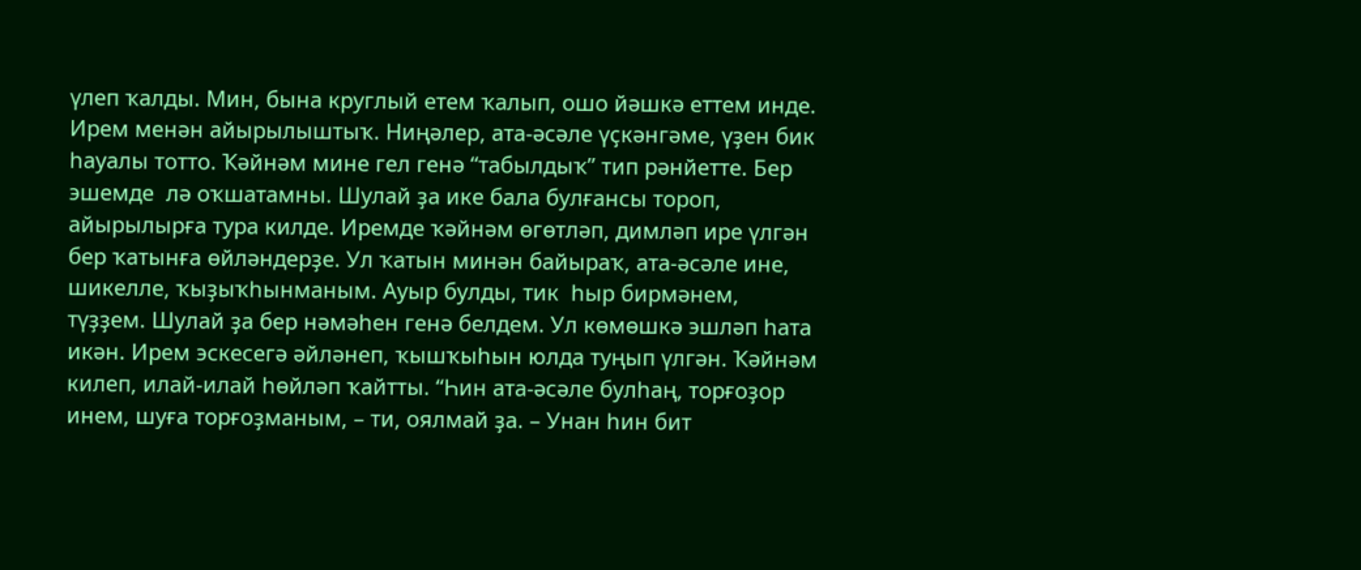үлеп ҡалды. Мин, бына круглый етем ҡалып, ошо йәшкә еттем инде. Ирем менән айырылыштыҡ. Ниңәлер, ата-әсәле үҫкәнгәме, үҙен бик һауалы тотто. Ҡәйнәм мине гел генә “табылдыҡ” тип рәнйетте. Бер эшемде  лә оҡшатамны. Шулай ҙа ике бала булғансы тороп, айырылырға тура килде. Иремде ҡәйнәм өгөтләп, димләп ире үлгән бер ҡатынға өйләндерҙе. Ул ҡатын минән байыраҡ, ата-әсәле ине, шикелле, ҡыҙыҡһынманым. Ауыр булды, тик  һыр бирмәнем, түҙҙем. Шулай ҙа бер нәмәһен генә белдем. Ул көмөшкә эшләп һата икән. Ирем эскесегә әйләнеп, ҡышҡыһын юлда туңып үлгән. Ҡәйнәм килеп, илай-илай һөйләп ҡайтты. “Һин ата-әсәле булһаң, торғоҙор инем, шуға торғоҙманым, – ти, оялмай ҙа. – Унан һин бит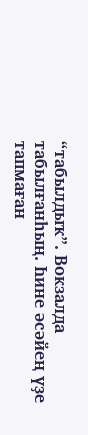“табылдыҡ”. Вокзалда табылғанһың. Һине әсәйең үҙе тапмаған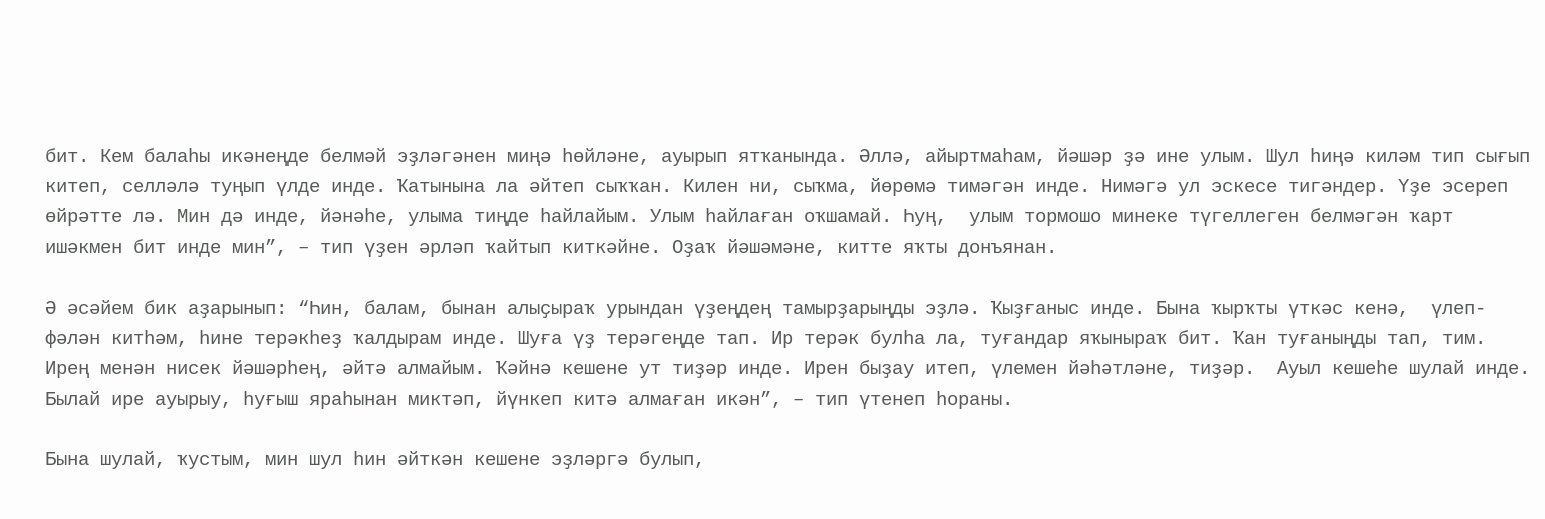бит. Кем балаһы икәнеңде белмәй эҙләгәнен миңә һөйләне, ауырып ятҡанында. Әллә, айыртмаһам, йәшәр ҙә ине улым. Шул һиңә киләм тип сығып китеп, селләлә туңып үлде инде. Ҡатынына ла әйтеп сыҡҡан. Килен ни, сыҡма, йөрөмә тимәгән инде. Нимәгә ул эскесе тигәндер. Үҙе эсереп өйрәтте лә. Мин дә инде, йәнәһе, улыма тиңде һайлайым. Улым һайлаған оҡшамай. Һуң,  улым тормошо минеке түгеллеген белмәгән ҡарт ишәкмен бит инде мин”, – тип үҙен әрләп ҡайтып киткәйне. Оҙаҡ йәшәмәне, китте яҡты донъянан.

Ә әсәйем бик аҙарынып: “Һин, балам, бынан алыҫыраҡ урындан үҙеңдең тамырҙарыңды эҙлә. Ҡыҙғаныс инде. Бына ҡырҡты үткәс кенә,  үлеп-фәлән китһәм, һине терәкһеҙ ҡалдырам инде. Шуға үҙ терәгеңде тап. Ир терәк булһа ла, туғандар яҡыныраҡ бит. Ҡан туғаныңды тап, тим. Ирең менән нисек йәшәрһең, әйтә алмайым. Ҡәйнә кешене ут тиҙәр инде. Ирен быҙау итеп, үлемен йәһәтләне, тиҙәр.  Ауыл кешеһе шулай инде. Былай ире ауырыу, һуғыш яраһынан миктәп, йүнкеп китә алмаған икән”, – тип үтенеп һораны.

Бына шулай, ҡустым, мин шул һин әйткән кешене эҙләргә булып,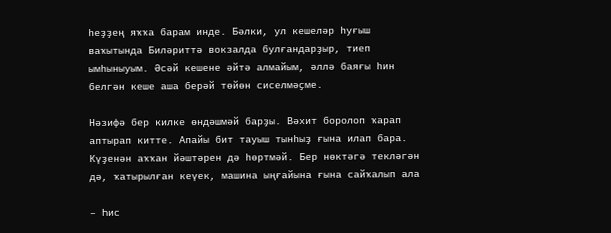һеҙҙең яҡҡа барам инде. Бәлки, ул кешеләр һуғыш ваҡытында Биләриттә вокзалда булғандарҙыр, тиеп ымһыныуым. Әсәй кешене әйтә алмайым, әллә баяғы һин белгән кеше аша берәй төйөн сиселмәҫме.

Нәзифә бер килке өндәшмәй барҙы. Вәхит боролоп ҡарап аптырап китте. Апайы бит тауыш тынһыҙ ғына илап бара. Күҙенән аҡҡан йәштәрен дә һөртмәй. Бер нөктәгә текләгән дә, ҡатырылған кеүек, машина ыңғайына ғына сайҡалып ала

– Һис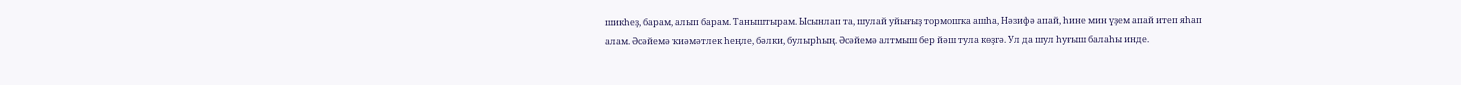шикһеҙ, барам, алып барам. Таныштырам. Ысынлап та, шулай уйығыҙ тормошҡа ашһа, Нәзифә апай, һине мин үҙем апай итеп яһап алам. Әсәйемә ҡиәмәтлек һеңле, бәлки, булырһың. Әсәйемә алтмыш бер йәш тула көҙгә. Ул да шул һуғыш балаһы инде.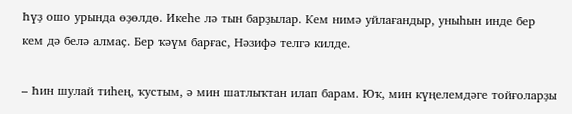Һүҙ ошо урында өҙөлдө. Икеһе лә тын барҙылар. Кем нимә уйлағандыр, уныһын инде бер кем дә белә алмаҫ. Бер ҡәүм барғас, Нәзифә телгә килде.

– Һин шулай тиһең, ҡустым, ә мин шатлыҡтан илап барам. Юҡ, мин күңелемдәге тойғоларҙы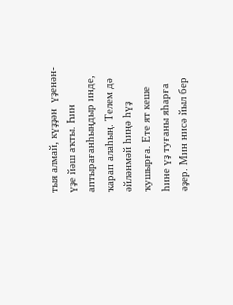тыя алмай, күҙҙән  үҙенән-үҙе йәш аҡты. Һин аптырағанһыңдыр инде, ҡарап алаһың. Телем дә  әйләнмәй һиңә һүҙ ҡушырға. Ете ят кеше һине үҙ туғаны яһарға әҙер. Мин нисә йыл бер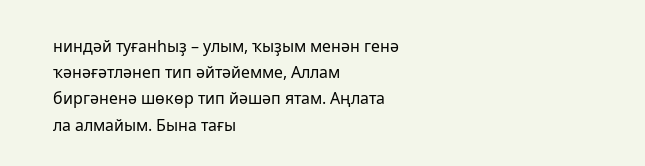ниндәй туғанһыҙ – улым, ҡыҙым менән генә ҡәнәғәтләнеп тип әйтәйемме, Аллам биргәненә шөкөр тип йәшәп ятам. Аңлата ла алмайым. Бына тағы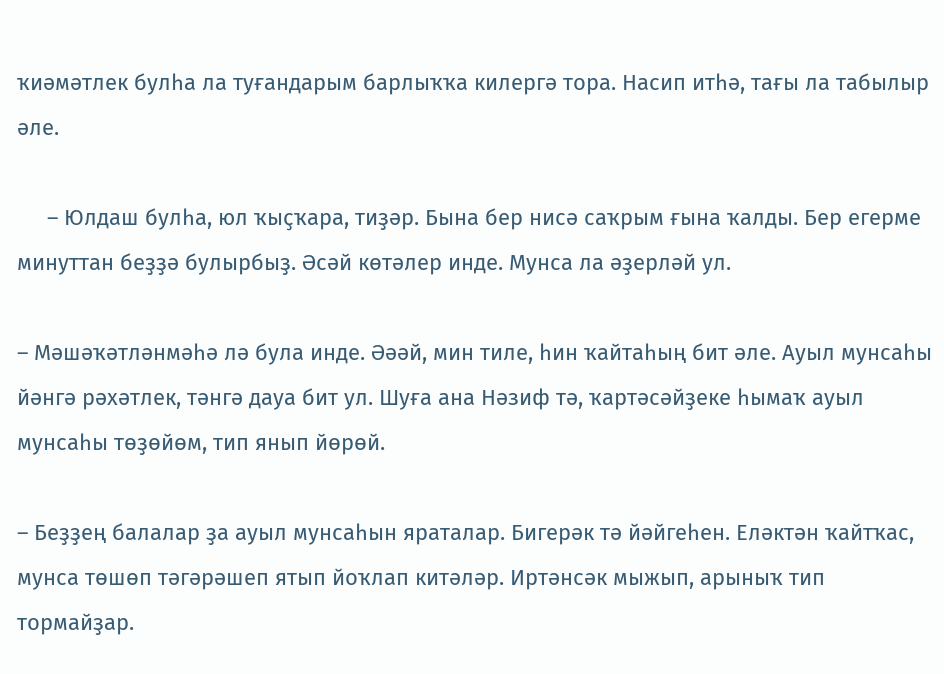ҡиәмәтлек булһа ла туғандарым барлыҡҡа килергә тора. Насип итһә, тағы ла табылыр әле.

     – Юлдаш булһа, юл ҡыҫҡара, тиҙәр. Бына бер нисә саҡрым ғына ҡалды. Бер егерме минуттан беҙҙә булырбыҙ. Әсәй көтәлер инде. Мунса ла әҙерләй ул.

– Мәшәҡәтләнмәһә лә була инде. Әәәй, мин тиле, һин ҡайтаһың бит әле. Ауыл мунсаһы йәнгә рәхәтлек, тәнгә дауа бит ул. Шуға ана Нәзиф тә, ҡартәсәйҙеке һымаҡ ауыл мунсаһы төҙөйөм, тип янып йөрөй.

– Беҙҙең балалар ҙа ауыл мунсаһын яраталар. Бигерәк тә йәйгеһен. Еләктән ҡайтҡас, мунса төшөп тәгәрәшеп ятып йоҡлап китәләр. Иртәнсәк мыжып, арыныҡ тип тормайҙар.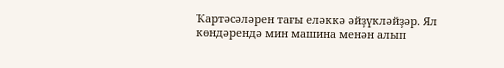Ҡартәсәләрен тағы еләккә әйҙүкләйҙәр. Ял көндәрендә мин машина менән алып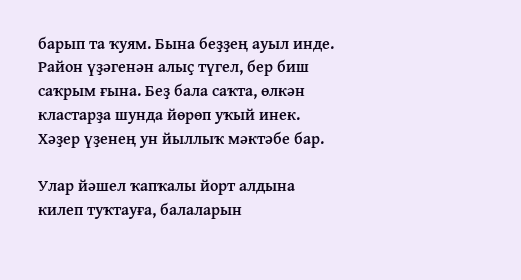барып та ҡуям. Бына беҙҙең ауыл инде. Район үҙәгенән алыҫ түгел, бер биш саҡрым ғына. Беҙ бала саҡта, өлкән кластарҙа шунда йөрөп уҡый инек. Хәҙер үҙенең ун йыллыҡ мәктәбе бар.

Улар йәшел ҡапҡалы йорт алдына килеп туҡтауға, балаларын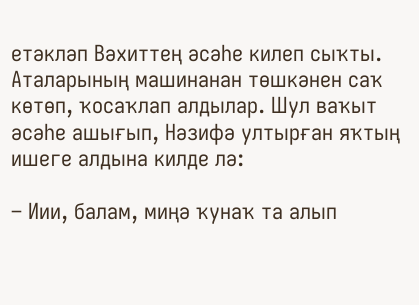етәкләп Вәхиттең әсәһе килеп сыҡты. Аталарының машинанан төшкәнен саҡ көтөп, ҡосаҡлап алдылар. Шул ваҡыт әсәһе ашығып, Нәзифә ултырған яҡтың ишеге алдына килде лә:

– Иии, балам, миңә ҡунаҡ та алып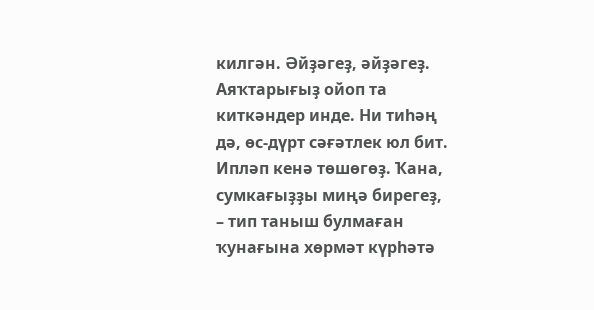килгән. Әйҙәгеҙ, әйҙәгеҙ. Аяҡтарығыҙ ойоп та киткәндер инде. Ни тиһәң дә, өс-дүрт сәғәтлек юл бит. Ипләп кенә төшөгөҙ. Ҡана, сумкағыҙҙы миңә бирегеҙ, – тип таныш булмаған ҡунағына хөрмәт күрһәтә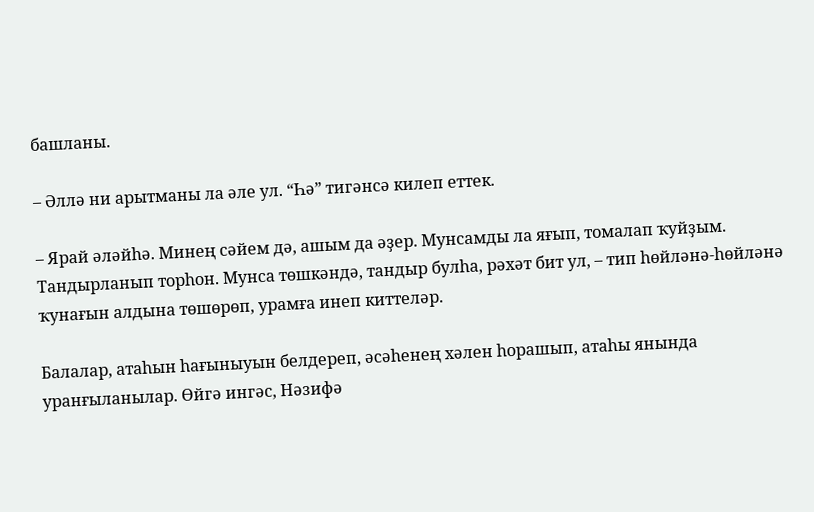башланы.

– Әллә ни арытманы ла әле ул. “Һә” тигәнсә килеп еттек.

– Ярай әләйһә. Минең сәйем дә, ашым да әҙер. Мунсамды ла яғып, томалап ҡуйҙым. Тандырланып торһон. Мунса төшкәндә, тандыр булһа, рәхәт бит ул, – тип һөйләнә-һөйләнә ҡунағын алдына төшөрөп, урамға инеп киттеләр.

Балалар, атаһын һағыныуын белдереп, әсәһенең хәлен һорашып, атаһы янында уранғыланылар. Өйгә ингәс, Нәзифә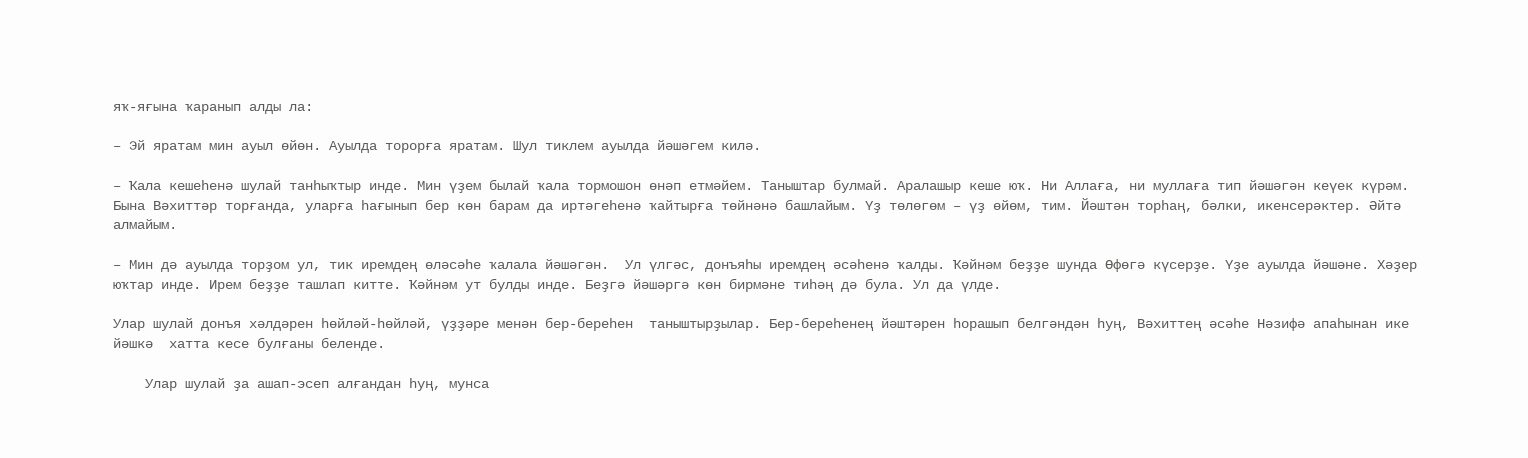яҡ-яғына ҡаранып алды ла:

– Эй яратам мин ауыл өйөн. Ауылда торорға яратам. Шул тиклем ауылда йәшәгем килә.

– Ҡала кешеһенә шулай танһыҡтыр инде. Мин үҙем былай ҡала тормошон өнәп етмәйем. Таныштар булмай. Аралашыр кеше юҡ. Ни Аллаға, ни муллаға тип йәшәгән кеүек күрәм. Бына Вәхиттәр торғанда, уларға һағынып бер көн барам да иртәгеһенә ҡайтырға төйнәнә башлайым. Үҙ төлөгөм – үҙ өйөм, тим. Йәштән торһаң, бәлки, икенсерәктер. Әйтә алмайым.

– Мин дә ауылда торҙом ул, тик иремдең өләсәһе ҡалала йәшәгән.  Ул үлгәс, донъяһы иремдең әсәһенә ҡалды. Ҡәйнәм беҙҙе шунда Өфөгә күсерҙе. Үҙе ауылда йәшәне. Хәҙер юҡтар инде. Ирем беҙҙе ташлап китте. Ҡәйнәм ут булды инде. Беҙгә йәшәргә көн бирмәне тиһәң дә була. Ул да үлде.

Улар шулай донъя хәлдәрен һөйләй-һөйләй, үҙҙәре менән бер-береһен  таныштырҙылар. Бер-береһенең йәштәрен һорашып белгәндән һуң, Вәхиттең әсәһе Нәзифә апаһынан ике йәшкә  хатта кесе булғаны беленде.

    Улар шулай ҙа ашап-эсеп алғандан һуң, мунса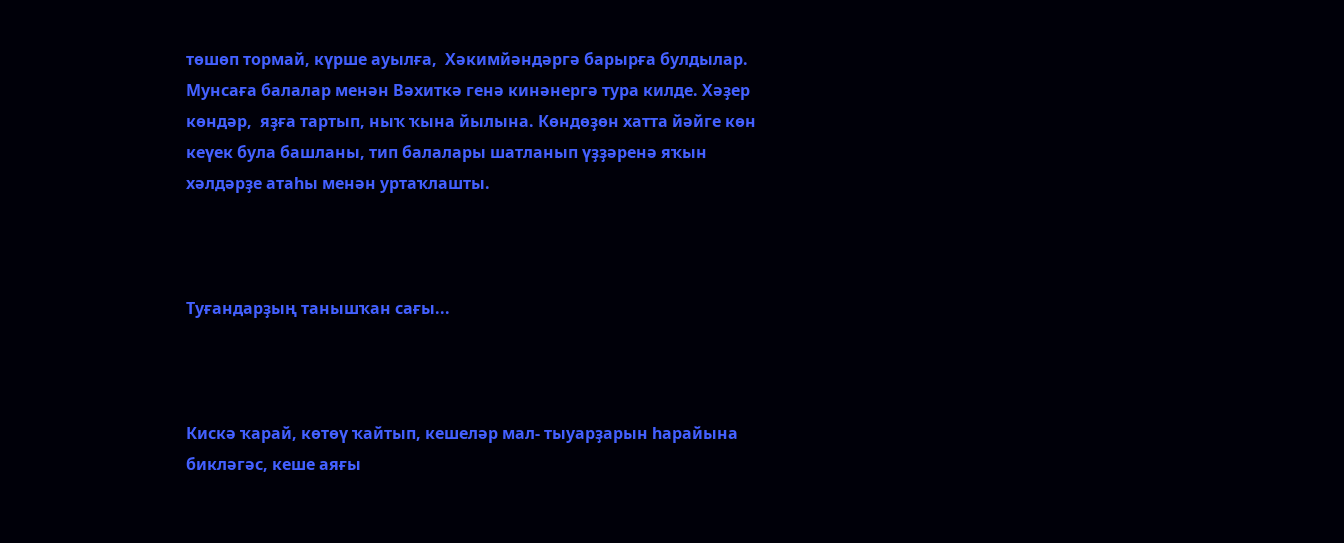төшөп тормай, күрше ауылға,  Хәкимйәндәргә барырға булдылар. Мунсаға балалар менән Вәхиткә генә кинәнергә тура килде. Хәҙер көндәр,  яҙға тартып, ныҡ ҡына йылына. Көндөҙөн хатта йәйге көн кеүек була башланы, тип балалары шатланып үҙҙәренә яҡын хәлдәрҙе атаһы менән уртаҡлашты.



Туғандарҙың танышҡан сағы...



Кискә ҡарай, көтөү ҡайтып, кешеләр мал- тыуарҙарын һарайына бикләгәс, кеше аяғы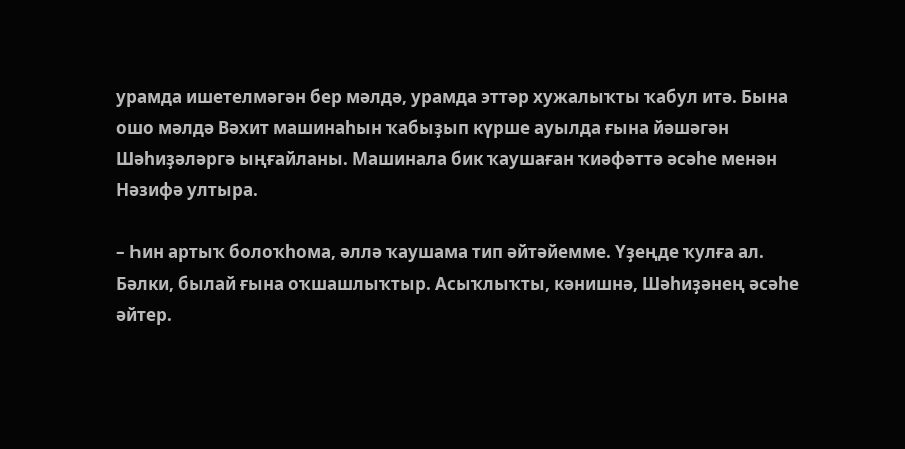урамда ишетелмәгән бер мәлдә, урамда эттәр хужалыҡты ҡабул итә. Бына ошо мәлдә Вәхит машинаһын ҡабыҙып күрше ауылда ғына йәшәгән Шәһиҙәләргә ыңғайланы. Машинала бик ҡаушаған ҡиәфәттә әсәһе менән Нәзифә ултыра.

– Һин артыҡ болоҡһома, әллә ҡаушама тип әйтәйемме. Үҙеңде ҡулға ал. Бәлки, былай ғына оҡшашлыҡтыр. Асыҡлыҡты, кәнишнә, Шәһиҙәнең әсәһе әйтер.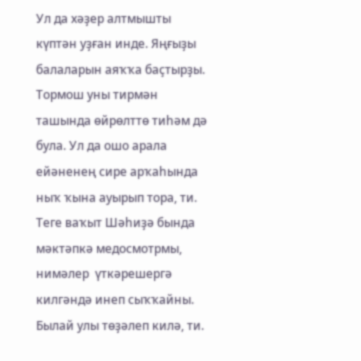Ул да хәҙер алтмышты күптән уҙған инде. Яңғыҙы балаларын аяҡҡа баҫтырҙы. Тормош уны тирмән ташында өйрөлттө тиһәм дә була. Ул да ошо арала ейәненең сире арҡаһында ныҡ ҡына ауырып тора, ти. Теге ваҡыт Шәһиҙә бында мәктәпкә медосмотрмы, нимәлер  үткәрешергә килгәндә инеп сыҡҡайны. Былай улы төҙәлеп килә, ти.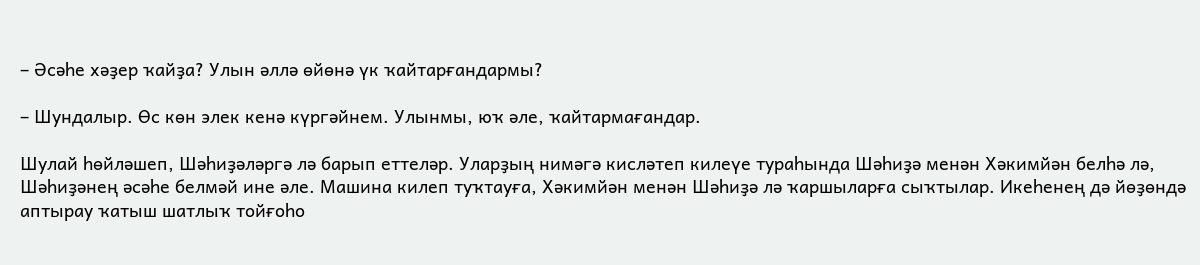– Әсәһе хәҙер ҡайҙа? Улын әллә өйөнә үк ҡайтарғандармы?

– Шундалыр. Өс көн элек кенә күргәйнем. Улынмы, юҡ әле, ҡайтармағандар.

Шулай һөйләшеп, Шәһиҙәләргә лә барып еттеләр. Уларҙың нимәгә кисләтеп килеүе тураһында Шәһиҙә менән Хәкимйән белһә лә, Шәһиҙәнең әсәһе белмәй ине әле. Машина килеп туҡтауға, Хәкимйән менән Шәһиҙә лә ҡаршыларға сыҡтылар. Икеһенең дә йөҙөндә аптырау ҡатыш шатлыҡ тойғоһо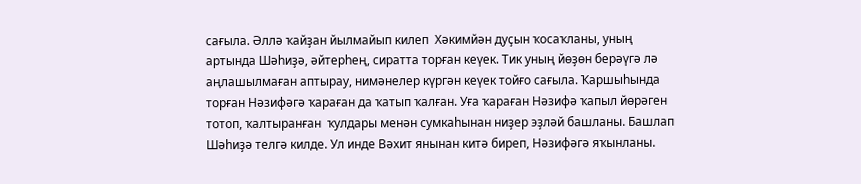сағыла. Әллә ҡайҙан йылмайып килеп  Хәкимйән дуҫын ҡосаҡланы, уның артында Шәһиҙә, әйтерһең, сиратта торған кеүек. Тик уның йөҙөн берәүгә лә аңлашылмаған аптырау, нимәнелер күргән кеүек тойғо сағыла. Ҡаршыһында  торған Нәзифәгә ҡараған да ҡатып ҡалған. Уға ҡараған Нәзифә ҡапыл йөрәген тотоп, ҡалтыранған  ҡулдары менән сумкаһынан ниҙер эҙләй башланы. Башлап Шәһиҙә телгә килде. Ул инде Вәхит янынан китә биреп, Нәзифәгә яҡынланы.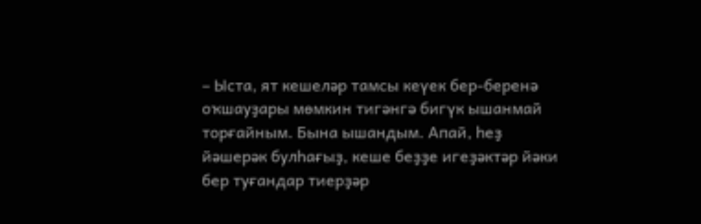– Ыста, ят кешеләр тамсы кеүек бер-беренә оҡшауҙары мөмкин тигәнгә бигүк ышанмай торғайным. Бына ышандым. Апай, һеҙ йәшерәк булһағыҙ, кеше беҙҙе игеҙәктәр йәки бер туғандар тиерҙәр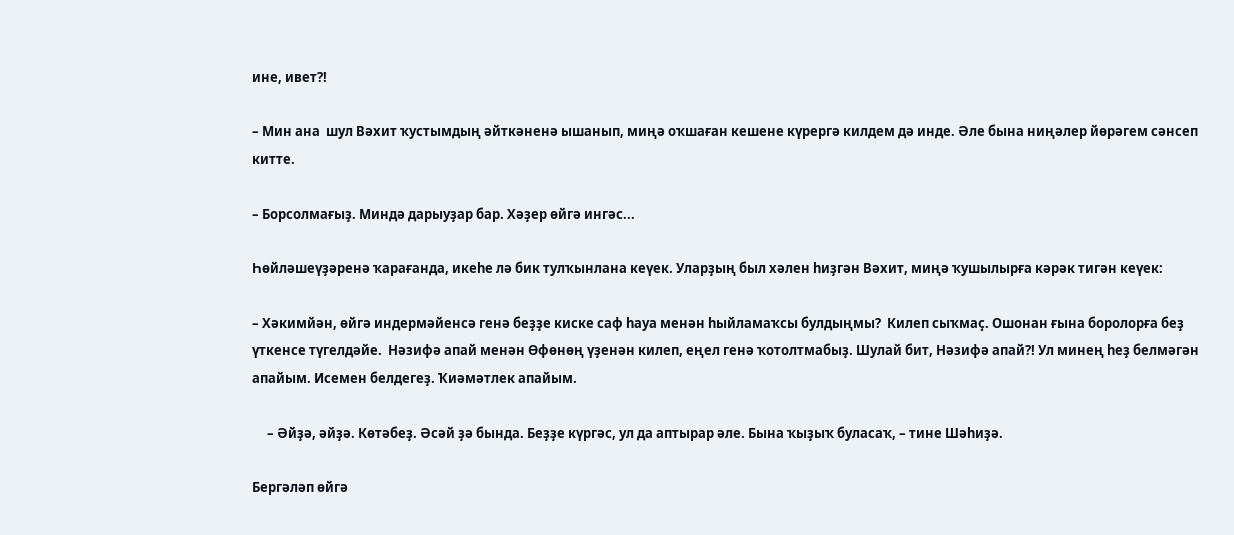ине, ивет?!

– Мин ана  шул Вәхит ҡустымдың әйткәненә ышанып, миңә оҡшаған кешене күрергә килдем дә инде. Әле бына ниңәлер йөрәгем сәнсеп китте.

– Борсолмағыҙ. Миндә дарыуҙар бар. Хәҙер өйгә ингәс...

Һөйләшеүҙәренә ҡарағанда, икеһе лә бик тулҡынлана кеүек. Уларҙың был хәлен һиҙгән Вәхит, миңә ҡушылырға кәрәк тигән кеүек:

– Хәкимйән, өйгә индермәйенсә генә беҙҙе киске саф һауа менән һыйламаҡсы булдыңмы?  Килеп сыҡмаҫ. Ошонан ғына боролорға беҙ үткенсе түгелдәйе.  Нәзифә апай менән Өфөнөң үҙенән килеп, еңел генә ҡотолтмабыҙ. Шулай бит, Нәзифә апай?! Ул минең һеҙ белмәгән апайым. Исемен белдегеҙ. Ҡиәмәтлек апайым.

     – Әйҙә, әйҙә. Көтәбеҙ. Әсәй ҙә бында. Беҙҙе күргәс, ул да аптырар әле. Бына ҡыҙыҡ буласаҡ, – тине Шәһиҙә.

Бергәләп өйгә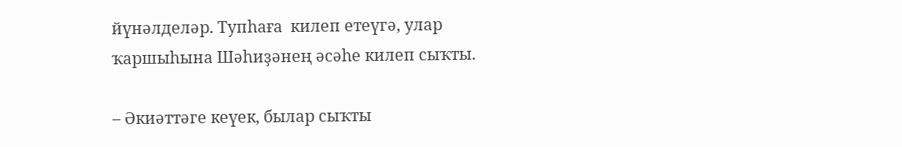йүнәлделәр. Тупһаға  килеп етеүгә, улар ҡаршыһына Шәһиҙәнең әсәһе килеп сыҡты.

– Әкиәттәге кеүек, былар сыҡты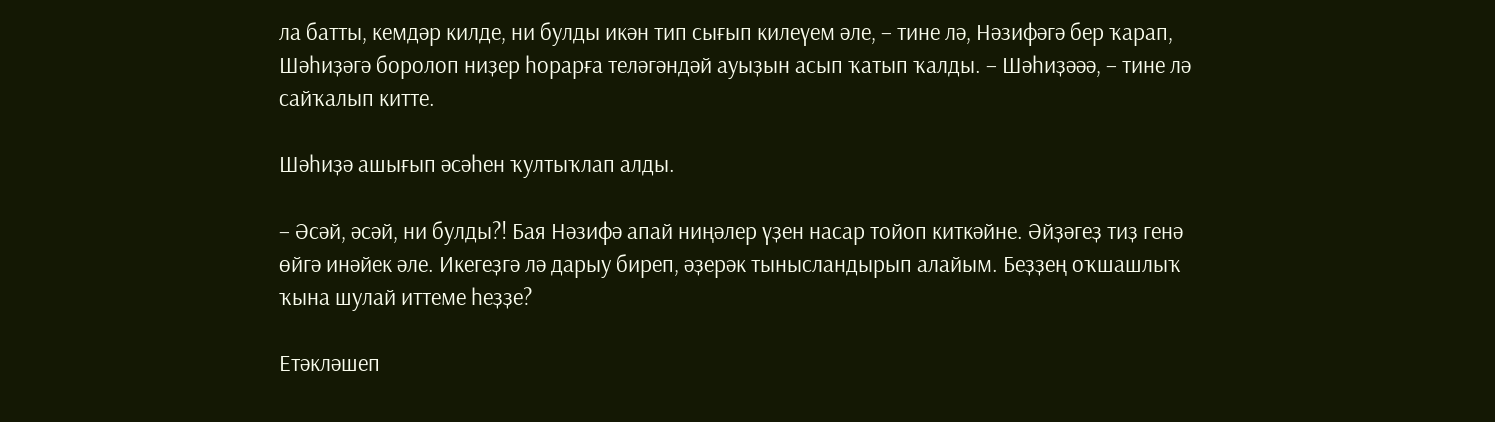ла батты, кемдәр килде, ни булды икән тип сығып килеүем әле, – тине лә, Нәзифәгә бер ҡарап, Шәһиҙәгә боролоп ниҙер һорарға теләгәндәй ауыҙын асып ҡатып ҡалды. – Шәһиҙәәә, – тине лә сайҡалып китте.

Шәһиҙә ашығып әсәһен ҡултыҡлап алды.

– Әсәй, әсәй, ни булды?! Бая Нәзифә апай ниңәлер үҙен насар тойоп киткәйне. Әйҙәгеҙ тиҙ генә өйгә инәйек әле. Икегеҙгә лә дарыу биреп, әҙерәк тынысландырып алайым. Беҙҙең оҡшашлыҡ ҡына шулай иттеме һеҙҙе?

Етәкләшеп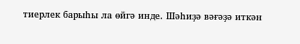тиерлек барыһы ла өйгә инде. Шәһиҙә вәғәҙә иткән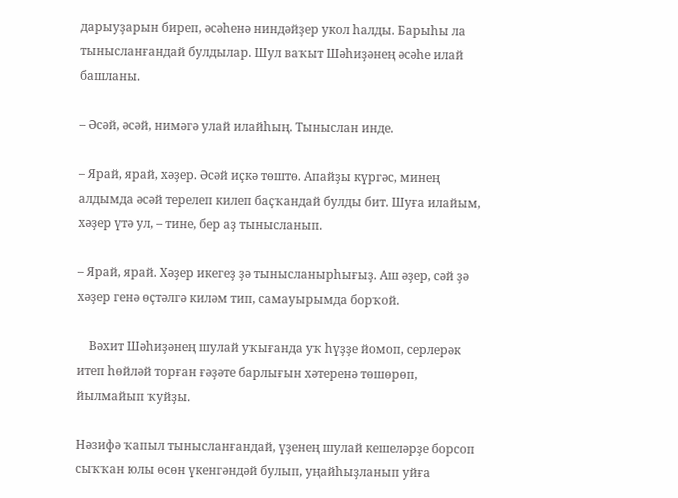дарыуҙарын биреп, әсәһенә ниндәйҙер укол һалды. Барыһы ла тынысланғандай булдылар. Шул ваҡыт Шәһиҙәнең әсәһе илай башланы.

– Әсәй, әсәй, нимәгә улай илайһың. Тыныслан инде.

– Ярай, ярай, хәҙер. Әсәй иҫкә төштө. Апайҙы күргәс, минең алдымда әсәй терелеп килеп баҫҡандай булды бит. Шуға илайым, хәҙер үтә ул, – тине, бер аҙ тынысланып.

– Ярай, ярай. Хәҙер икегеҙ ҙә тынысланырһығыҙ. Аш әҙер, сәй ҙә хәҙер генә өҫтәлгә киләм тип, самауырымда борҡой.

    Вәхит Шәһиҙәнең шулай уҡығанда уҡ һүҙҙе йомоп, серлерәк итеп һөйләй торған ғәҙәте барлығын хәтеренә төшөрөп, йылмайып ҡуйҙы.

Нәзифә ҡапыл тынысланғандай, үҙенең шулай кешеләрҙе борсоп сыҡҡан юлы өсөн үкенгәндәй булып, уңайһыҙланып уйға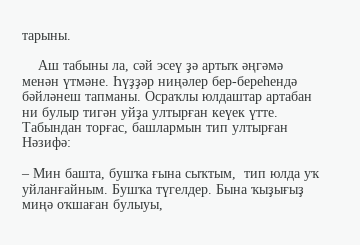тарыны.

    Аш табыны ла, сәй эсеү ҙә артыҡ әңгәмә менән үтмәне. Һүҙҙәр ниңәлер бер-береһендә бәйләнеш тапманы. Осраҡлы юлдаштар артабан ни булыр тигән уйҙа ултырған кеүек үтте. Табындан торғас, башлармын тип ултырған Нәзифә:

– Мин башта, бушҡа ғына сыҡтым,  тип юлда уҡ уйланғайным. Бушҡа түгелдер. Бына ҡыҙығыҙ миңә оҡшаған булыуы,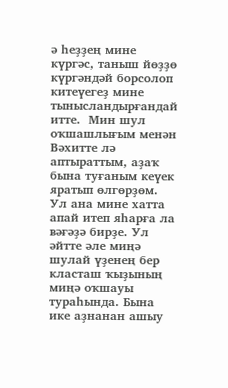ә һеҙҙең мине күргәс, таныш йөҙҙө күргәндәй борсолоп китеүегеҙ мине тынысландырғандай итте.  Мин шул оҡшашлығым менән Вәхитте лә аптыраттым, аҙаҡ бына туғаным кеүек яратып өлгөрҙөм. Ул ана мине хатта апай итеп яһарға ла вәғәҙә бирҙе. Ул әйтте әле миңә шулай үҙенең бер класташ ҡыҙының миңә оҡшауы тураһында. Бына ике аҙнанан ашыу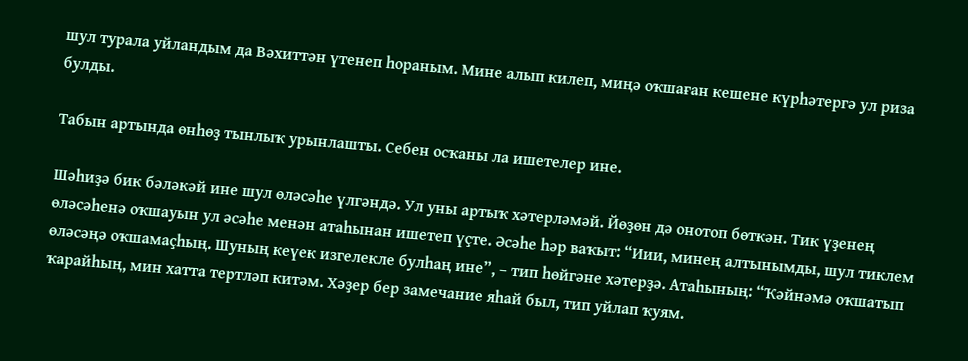шул турала уйландым да Вәхиттән үтенеп һораным. Мине алып килеп, миңә оҡшаған кешене күрһәтергә ул риза булды.

Табын артында өнһөҙ тынлыҡ урынлашты. Себен осҡаны ла ишетелер ине.

Шәһиҙә бик бәләкәй ине шул өләсәһе үлгәндә. Ул уны артыҡ хәтерләмәй. Йөҙөн дә онотоп бөткән. Тик үҙенең өләсәһенә оҡшауын ул әсәһе менән атаһынан ишетеп үҫте. Әсәһе һәр ваҡыт: “Иии, минең алтынымды, шул тиклем өләсәңә оҡшамаҫһың. Шуның кеүек изгелекле булһаң ине”, – тип һөйгәне хәтерҙә. Атаһының: “Ҡәйнәмә оҡшатып ҡарайһың, мин хатта тертләп китәм. Хәҙер бер замечание яһай был, тип уйлап ҡуям.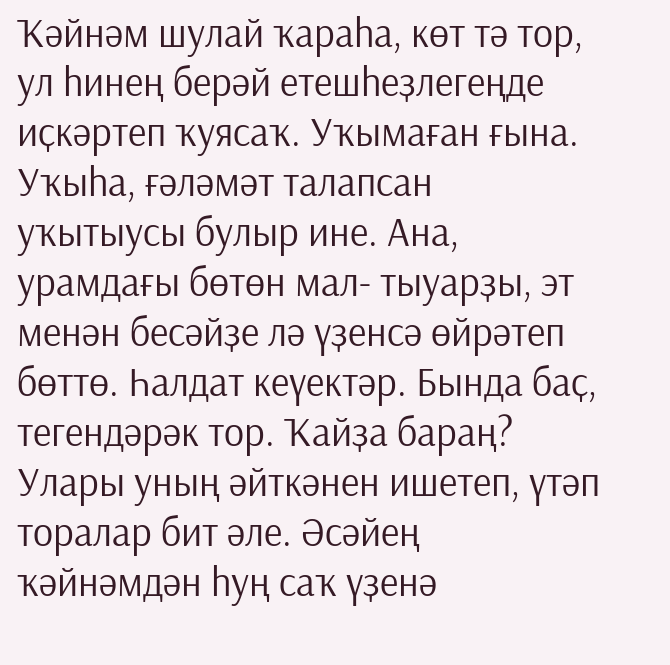Ҡәйнәм шулай ҡараһа, көт тә тор,  ул һинең берәй етешһеҙлегеңде иҫкәртеп ҡуясаҡ. Уҡымаған ғына. Уҡыһа, ғәләмәт талапсан уҡытыусы булыр ине. Ана, урамдағы бөтөн мал- тыуарҙы, эт менән бесәйҙе лә үҙенсә өйрәтеп бөттө. Һалдат кеүектәр. Бында баҫ, тегендәрәк тор. Ҡайҙа бараң? Улары уның әйткәнен ишетеп, үтәп торалар бит әле. Әсәйең ҡәйнәмдән һуң саҡ үҙенә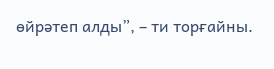өйрәтеп алды”, – ти торғайны.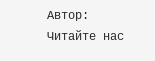Автор:
Читайте нас